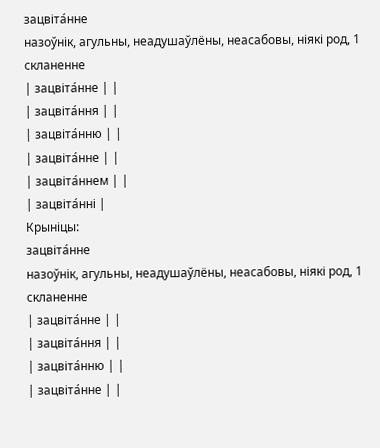зацвіта́нне
назоўнік, агульны, неадушаўлёны, неасабовы, ніякі род, 1 скланенне
| зацвіта́нне | |
| зацвіта́ння | |
| зацвіта́нню | |
| зацвіта́нне | |
| зацвіта́ннем | |
| зацвіта́нні |
Крыніцы:
зацвіта́нне
назоўнік, агульны, неадушаўлёны, неасабовы, ніякі род, 1 скланенне
| зацвіта́нне | |
| зацвіта́ння | |
| зацвіта́нню | |
| зацвіта́нне | |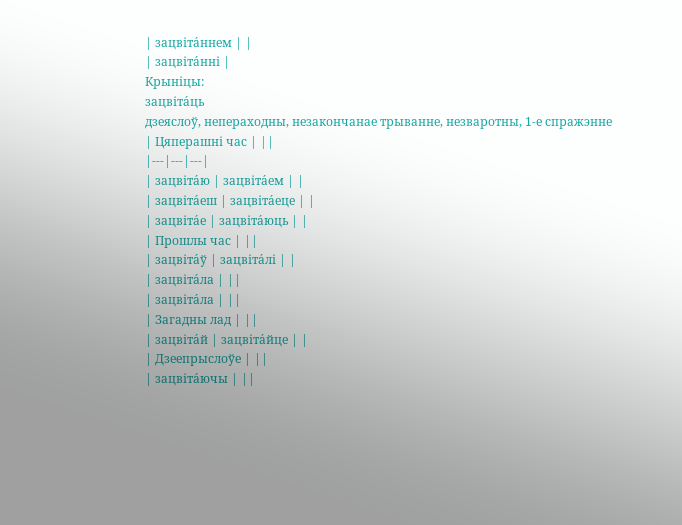| зацвіта́ннем | |
| зацвіта́нні |
Крыніцы:
зацвіта́ць
дзеяслоў, непераходны, незакончанае трыванне, незваротны, 1-е спражэнне
| Цяперашні час | ||
|---|---|---|
| зацвіта́ю | зацвіта́ем | |
| зацвіта́еш | зацвіта́еце | |
| зацвіта́е | зацвіта́юць | |
| Прошлы час | ||
| зацвіта́ў | зацвіта́лі | |
| зацвіта́ла | ||
| зацвіта́ла | ||
| Загадны лад | ||
| зацвіта́й | зацвіта́йце | |
| Дзеепрыслоўе | ||
| зацвіта́ючы | ||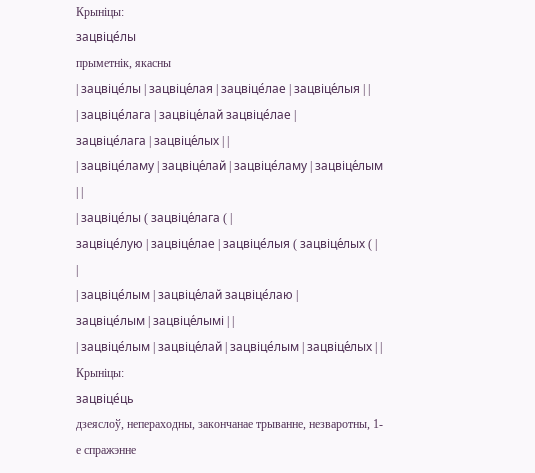Крыніцы:
зацвіце́лы
прыметнік, якасны
| зацвіце́лы | зацвіце́лая | зацвіце́лае | зацвіце́лыя | |
| зацвіце́лага | зацвіце́лай зацвіце́лае |
зацвіце́лага | зацвіце́лых | |
| зацвіце́ламу | зацвіце́лай | зацвіце́ламу | зацвіце́лым | |
| зацвіце́лы ( зацвіце́лага ( |
зацвіце́лую | зацвіце́лае | зацвіце́лыя ( зацвіце́лых ( |
|
| зацвіце́лым | зацвіце́лай зацвіце́лаю |
зацвіце́лым | зацвіце́лымі | |
| зацвіце́лым | зацвіце́лай | зацвіце́лым | зацвіце́лых | |
Крыніцы:
зацвіце́ць
дзеяслоў, непераходны, закончанае трыванне, незваротны, 1-е спражэнне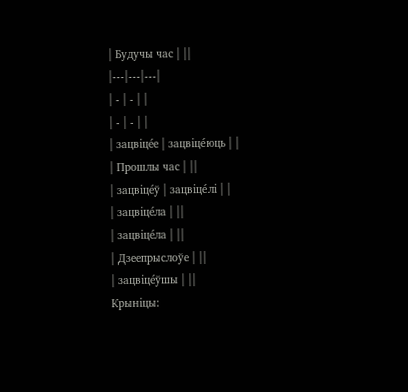| Будучы час | ||
|---|---|---|
| - | - | |
| - | - | |
| зацвіце́е | зацвіце́юць | |
| Прошлы час | ||
| зацвіце́ў | зацвіце́лі | |
| зацвіце́ла | ||
| зацвіце́ла | ||
| Дзеепрыслоўе | ||
| зацвіце́ўшы | ||
Крыніцы: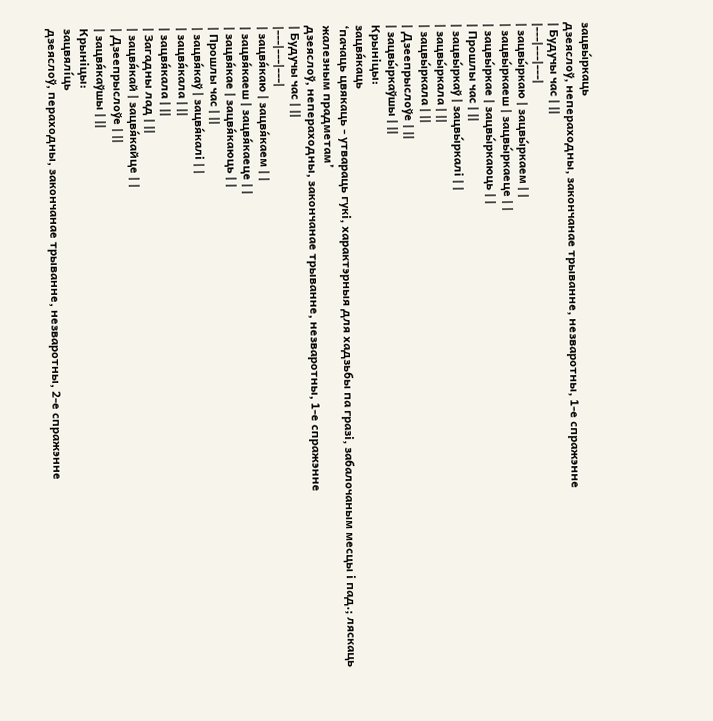зацвы́ркаць
дзеяслоў, непераходны, закончанае трыванне, незваротны, 1-е спражэнне
| Будучы час | ||
|---|---|---|
| зацвы́ркаю | зацвы́ркаем | |
| зацвы́ркаеш | зацвы́ркаеце | |
| зацвы́ркае | зацвы́ркаюць | |
| Прошлы час | ||
| зацвы́ркаў | зацвы́ркалі | |
| зацвы́ркала | ||
| зацвы́ркала | ||
| Дзеепрыслоўе | ||
| зацвы́ркаўшы | ||
Крыніцы:
зацвя́каць
‘пачаць цвякаць - утвараць гукі, характэрныя для хадзьбы па гразі, забалочаным месцы і пад.; ляскаць жалезным прадметам’
дзеяслоў, непераходны, закончанае трыванне, незваротны, 1-е спражэнне
| Будучы час | ||
|---|---|---|
| зацвя́каю | зацвя́каем | |
| зацвя́каеш | зацвя́каеце | |
| зацвя́кае | зацвя́каюць | |
| Прошлы час | ||
| зацвя́каў | зацвя́калі | |
| зацвя́кала | ||
| зацвя́кала | ||
| Загадны лад | ||
| зацвя́кай | зацвя́кайце | |
| Дзеепрыслоўе | ||
| зацвя́каўшы | ||
Крыніцы:
зацвялі́ць
дзеяслоў, пераходны, закончанае трыванне, незваротны, 2-е спражэнне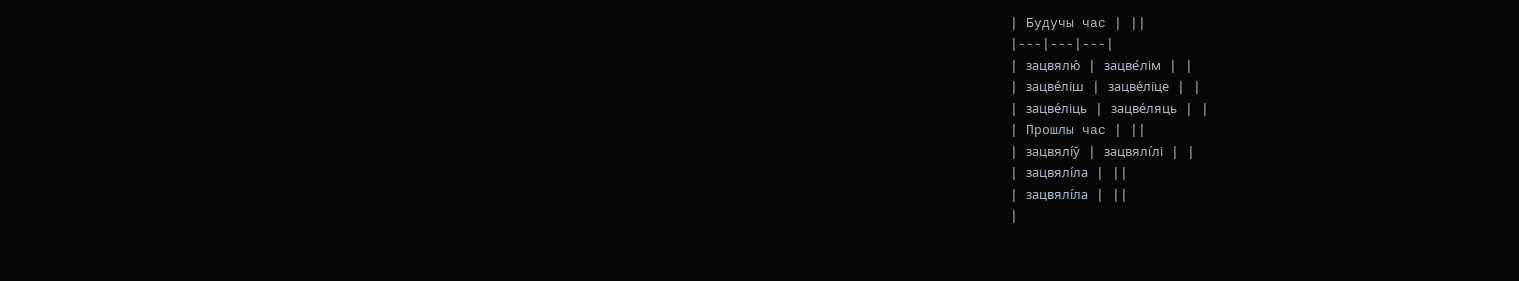| Будучы час | ||
|---|---|---|
| зацвялю́ | зацве́лім | |
| зацве́ліш | зацве́ліце | |
| зацве́ліць | зацве́ляць | |
| Прошлы час | ||
| зацвялі́ў | зацвялі́лі | |
| зацвялі́ла | ||
| зацвялі́ла | ||
|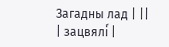Загадны лад | ||
| зацвялі́ |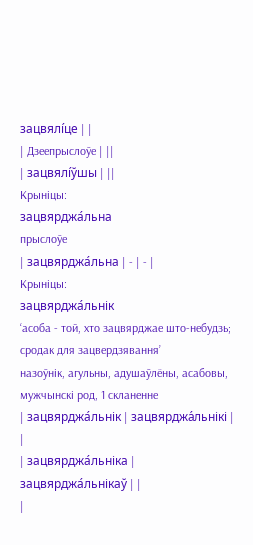зацвялі́це | |
| Дзеепрыслоўе | ||
| зацвялі́ўшы | ||
Крыніцы:
зацвярджа́льна
прыслоўе
| зацвярджа́льна | - | - |
Крыніцы:
зацвярджа́льнік
‘асоба - той, хто зацвярджае што-небудзь; сродак для зацвердзявання’
назоўнік, агульны, адушаўлёны, асабовы, мужчынскі род, 1 скланенне
| зацвярджа́льнік | зацвярджа́льнікі | |
| зацвярджа́льніка | зацвярджа́льнікаў | |
|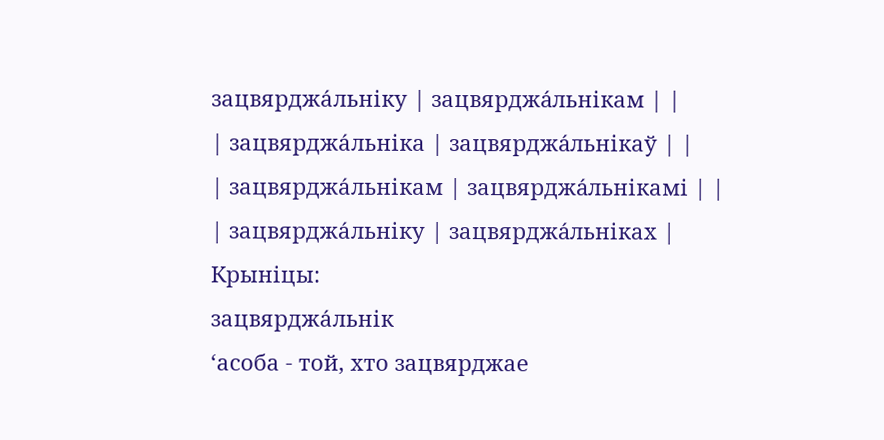зацвярджа́льніку | зацвярджа́льнікам | |
| зацвярджа́льніка | зацвярджа́льнікаў | |
| зацвярджа́льнікам | зацвярджа́льнікамі | |
| зацвярджа́льніку | зацвярджа́льніках |
Крыніцы:
зацвярджа́льнік
‘асоба - той, хто зацвярджае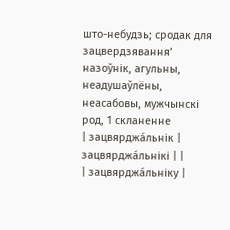што-небудзь; сродак для зацвердзявання’
назоўнік, агульны, неадушаўлёны, неасабовы, мужчынскі род, 1 скланенне
| зацвярджа́льнік | зацвярджа́льнікі | |
| зацвярджа́льніку |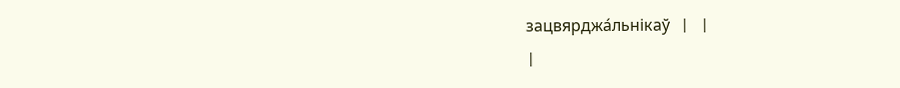зацвярджа́льнікаў | |
|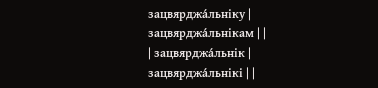зацвярджа́льніку | зацвярджа́льнікам | |
| зацвярджа́льнік | зацвярджа́льнікі | |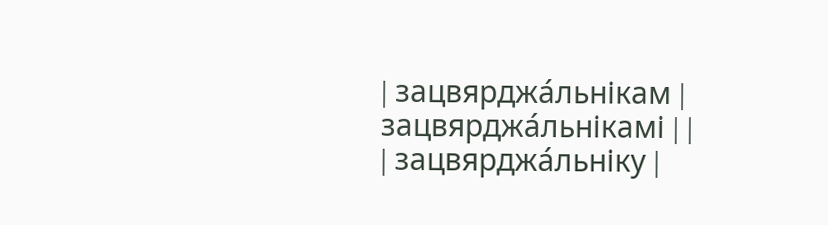| зацвярджа́льнікам | зацвярджа́льнікамі | |
| зацвярджа́льніку |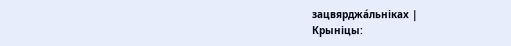зацвярджа́льніках |
Крыніцы: